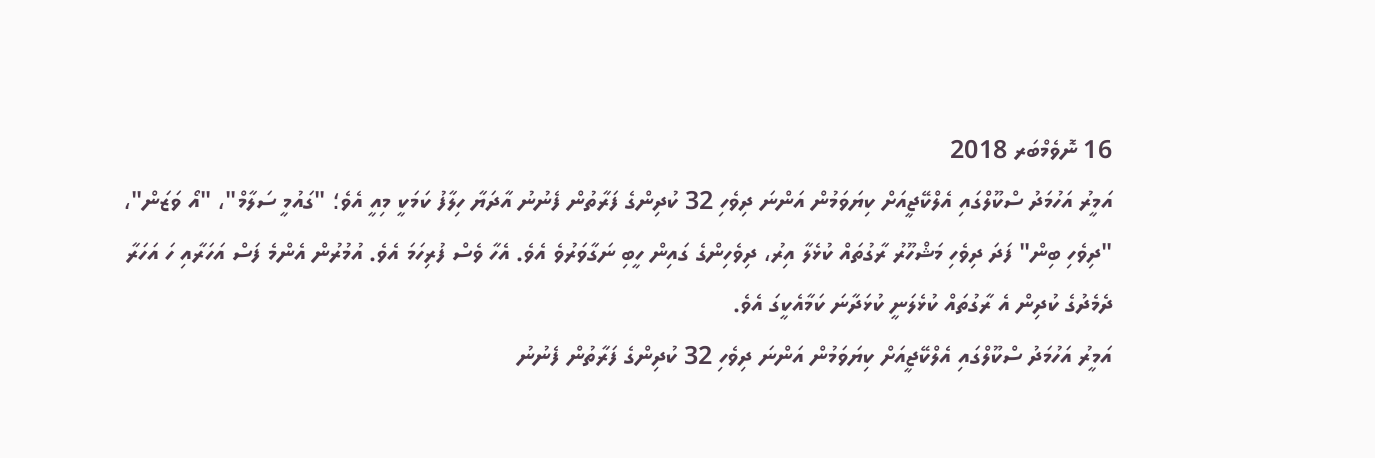16 ނޮވެމްބަރ 2018
އަމީރު އަހުމަދު ސްކޫލްގައި އެލްކޭޖީއަށް ކިޔަވަމުން އަންނަ ދިވެހި 32 ކުދިންގެ ފަރާތުން ފެނުނު އާދަޔާ ހިލާފު ކަމަކީ މިއީ އެވެ؛ "ގައުމީ ސަލާމް"، "އޯ ވަޒަން"، "ދިވެހި ބިން" ފަދަ ދިވެހި މަޝްހޫރު ރާގުތައް ކުޅެލާ އިރު، ދިވެހިންގެ ގައިން ހީބި ނަގާވަރުވެ އެވެ. އެހާ ވެސް ފުރިހަމަ އެވެ. އުމުރުން އެންމެ ފަސް އަހަރާއި ހަ އަހަރާ ދެމެދުގެ ކުދިން އެ ރާގުތައް ކުޅެލަނީ ކުޅަދާނަ ކަމާއެކީގަ އެވެ.
އަމީރު އަހުމަދު ސްކޫލްގައި އެލްކޭޖީއަށް ކިޔަވަމުން އަންނަ ދިވެހި 32 ކުދިންގެ ފަރާތުން ފެނުނު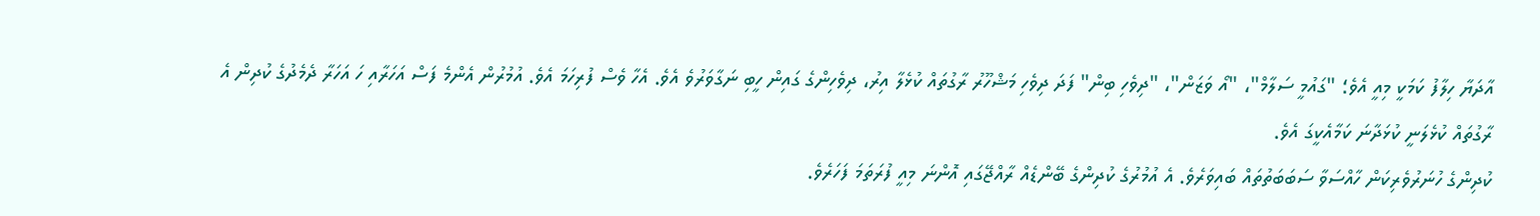އާދަޔާ ހިލާފު ކަމަކީ މިއީ އެވެ؛ "ގައުމީ ސަލާމް"، "އޯ ވަޒަން"، "ދިވެހި ބިން" ފަދަ ދިވެހި މަޝްހޫރު ރާގުތައް ކުޅެލާ އިރު، ދިވެހިންގެ ގައިން ހީބި ނަގާވަރުވެ އެވެ. އެހާ ވެސް ފުރިހަމަ އެވެ. އުމުރުން އެންމެ ފަސް އަހަރާއި ހަ އަހަރާ ދެމެދުގެ ކުދިން އެ ރާގުތައް ކުޅެލަނީ ކުޅަދާނަ ކަމާއެކީގަ އެވެ.
ކުދިންގެ ހުނަރުވެރިކަން ހާއްސަވާ ސަބަބަތުތައް ބައިވަރެވެ. އެ އުމުރުގެ ކުދިންގެ ބޭންޑެއް ރާއްޖޭގައި އޮންނަ މިއީ ފުރަތަމަ ފަހަރެވެ.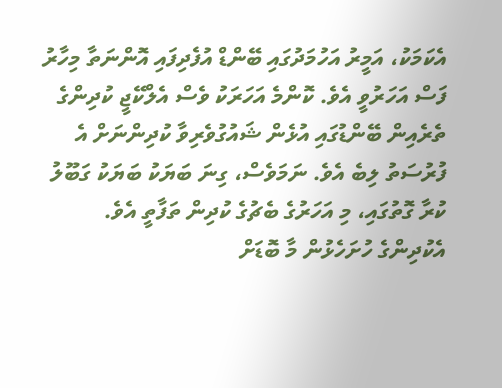އެކަމަކު، އަމީރު އަހުމަދުގައި ބޭންޑް އުފެދިފައި އޮންނަތާ މިހާރު ފަސް އަހަރުވީ އެވެ. ކޮންމެ އަހަރަކު ވެސް އެލްކޭޖީ ކުދިންގެ ތެރެއިން ބޭންޑުގައި އުޅެން ޝައުގުވެރިވާ ކުދިންނަށް އެ ފުރުސަތު ލިބެ އެވެ. ނަމަވެސް، ގިނަ ބަޔަކު ބަޔަކު ގަބޫލު ކުރާ ގޮތުގައި، މި އަހަރުގެ ބެޗުގެ ކުދިން ތަފާތީ އެވެ. އެކުދިންގެ ހުށަހެޅުން މާ ބޮޑަށް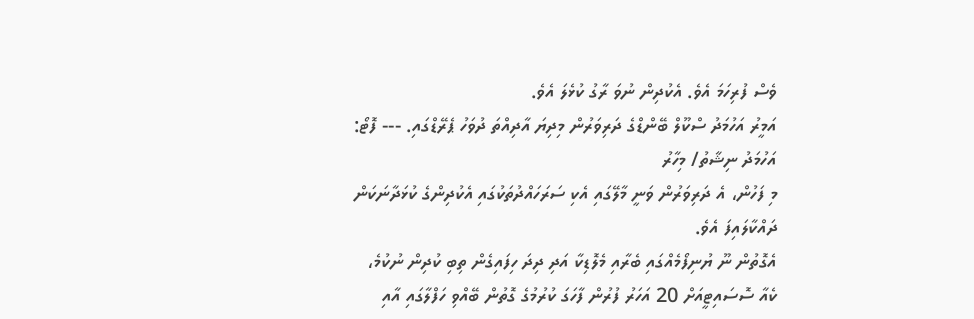ވެސް ފުރިހަމަ އެވެ. އެކުދިން ނުވަ ރާގު ކުޅެލަ އެވެ.
އަމީރު އަހުމަދު ސްކޫލް ބޭންޑްގެ ދަރިވަރުން މިދިޔަ އާދިއްތަ ދުވަހު ޕެރޭޑްގައި. --- ފޮޓޯ: އަހުމަދު ނިޝާތު/ މިހާރު
މި ފަހުން، އެ ދަރިވަރުން ވަނީ މާލޭގައި އެކި ސަރަހައްދުތަކުގައި އެކުދިންގެ ކުޅަދާނަކަން ދައްކާލައިފަ އެވެ.
އެގޮތުން ނޫ ޔުނިފޯމެއްގައި ބެރާއި މެލޮޑިކާ އަދި ދިދަ ހިފައިގެން ތިބި ކުދިން ނުކުމެ، ކެއާ ސޮސައިޓީއަށް 20 އަހަރު ފުރުން ފާހަގަ ކުރުމުގެ ގޮތުން ބޭއްވި ހަފްލާގައި އާއި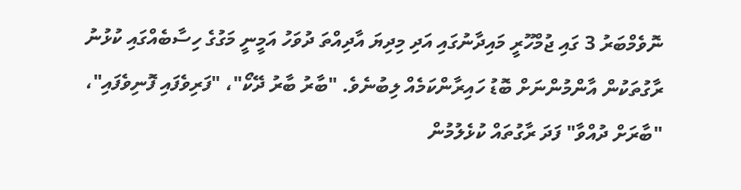ނޮވެމްބަރު 3 ގައި ޖުމްހޫރީ މައިދާނުގައި އަދި މިދިޔަ އާދިއްތަ ދުވަހު އަމީނީ މަގުގެ ހިސާބެއްގައި ކުޅުނު ރާގުތަކުން އާންމުންނަށް ބޮޑު ހައިރާންކަމެއް ލިބުނެވެ. "ބާރު ބާރު ދޭކޯ"، "ފަރިވެފައި ފޮނިވެފައި"، "ބާރަށް ދުއްވާ" ފަދަ ރާގުތައް ކުޅެލުމުން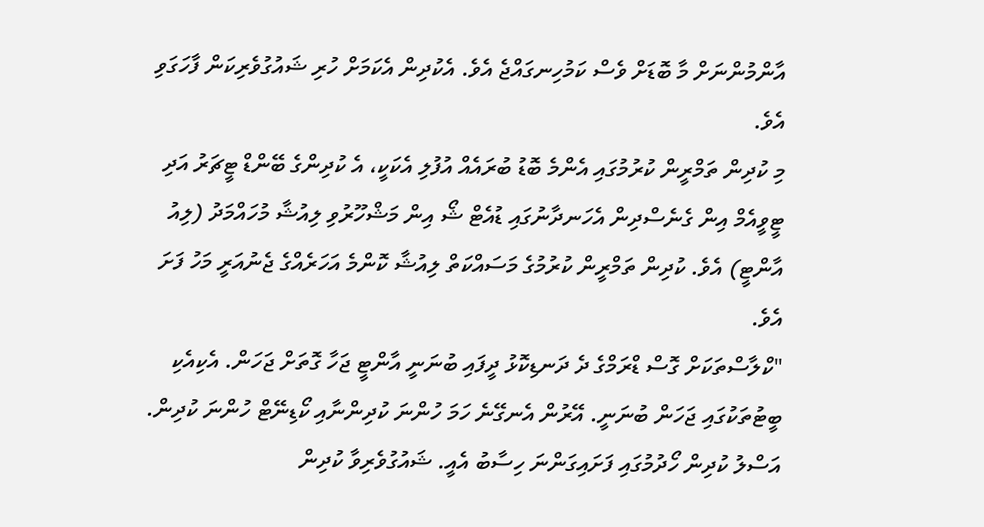އާންމުންނަށް މާ ބޮޑަށް ވެސް ކަމުހިނގައްޖެ އެވެ. އެކުދިން އެކަމަށް ހުރި ޝައުގުވެރިކަން ފާހަގަވި އެވެ.
މި ކުދިން ތަމްރީން ކުރުމުގައި އެންމެ ބޮޑު ބުރައެއް އުފުލި އެކަކީ، އެ ކުދިންގެ ބޭންޑް ޓީޗަރު އަދި ޓީވީއެމް އިން ގެނެސްދިން އެހަނދާނުގައި ޑުއެޓް ޝޯ އިން މަޝްހޫރުވި ލިއުޝާ މުހައްމަދު (ލިއު އާންޓީ) އެވެ. ކުދިން ތަމްރީން ކުރުމުގެ މަސައްކަތް ލިއުޝާ ކޮންމެ އަހަރެއްގެ ޖެނުއަރީ މަހު ފަށަ އެވެ.
"ކްލާސްތަކަށް ގޮސް ޑްރަމްގެ ދެ ދަނޑިކޮޅު ދީފައި ބުނަނީ އާންޓީ ޖަހާ ގޮތަށް ޖަހަން. އެކިއެކި ބީޓުތަކުގައި ޖަހަން ބުނަނީ. އޭރުން އެނގޭނެ ހަމަ ހުންނަ ކުދިންނާއި ކޯޑިނޭޓް ހުންނަ ކުދިން. އަސްލު ކުދިން ހޯދުމުގައި ފަށައިގަންނަ ހިސާބު އެއީ. ޝައުގުވެރިވާ ކުދިން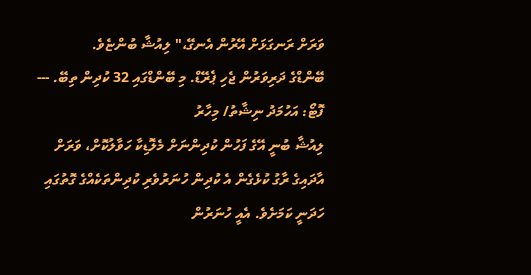ވަރަށް ރަނގަޅަށް އޭރުން އެނގޭ،" ލިއުޝާ ބުންޏެވެ.
ބޭންޑްގެ ދަރިވަރުން ޖެހި ޕެރޭޑް. މި ބޭންޑްގައި 32 ކުދިން ތިބޭ. --- ފޮޓޯ: އަހުމަދު ނިޝާތު/ މިހާރު
ލިއުޝާ ބުނީ އޭގެ ފަހުން ކުދިންނަށް މެލޮޑިކާ ހަވާލުކޮށް، ވަރަށް އާދައިގެ ރާގު ކުޅެގެން އެ ކުދިން ހުނަރުވެރި ކުދިންތަކެއްގެ ގޮތުގައި ހަދަނީ ކަމަށެވެ. އެއީ ހުނަރުން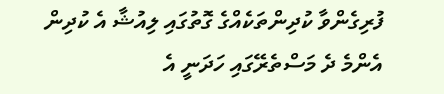ފުރިގެންވާ ކުދިންތަކެއްގެ ގޮތުގައި ލިއުޝާ އެ ކުދިން އެންމެ ދެ މަސްތެރޭގައި ހަދަނީ އެ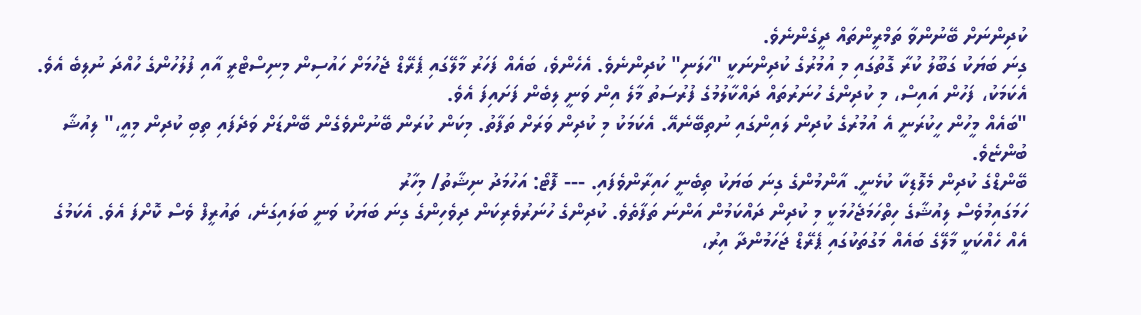ކުދިންނަށް ބޭނުންވާ ތަމްރީންތައް ދީގެންނެވެ.
ގިނަ ބަޔަކު ގަބޫލު ކުރާ ގޮތުގައި މި އުމުރުގެ ކުދިންނަކީ "ހަލަނި" ކުދިންނެވެ. އެހެންވެ، ބައެއް ފަހަރު މާލޭގައި ޕެރޭޑް ޖެހުމަށް ހައުސިން މިނިސްޓްރީ އާއި ފުލުހުންގެ ހުއްދަ ނުލިބެ އެވެ. އެކަމަކު، ފަހުން އައިސް، މި ކުދިންގެ ހުނަރުތައް ދައްކާލުމުގެ ފުރުސަތު މާލެ އިން ވަނީ ލިބެން ފަށައިފަ އެވެ.
"ބައެއް މީހުން ހީކުރަނީ އެ އުމުރުގެ ކުދިން ލައިންގައި ނުތިބޭނެއޭ. އެކަމަކު މި ކުދިން ވަރަށް ތަފާތު. މިކަން ކުރަން ބޭނުންވެގެން ބޭންޑަށް ވަދެފައި ތިބި ކުދިން މިއީ،" ލިއުޝާ ބުންޏެވެ.
ބޭންޑްގެ ކުދިން މެލޮޑިކާ ކުޅެނީ. އާންމުންގެ ގިނަ ބަޔަކު ތިބެނީ ހައިރާންވެފައި. --- ފޮޓޯ: އަހުމަދު ނިޝާތު/ މިހާރު
ހަމަގައިމުވެސް ލިއުޝާގެ ހިތްހަމަޖެހުމަކީ މި ކުދިން ދައްކަމުން އަންނަ ތަފާތެވެ. ކުދިންގެ ހުނަރުވެރިކަން ދިވެހިންގެ ގިނަ ބަޔަކު ވަނީ ބަލައިގަނެ، ތައުރީފް ވެސް ކޮށްފަ އެވެ. އެކަމުގެ އެއް ހެއްކަކީ މާލޭގެ ބައެއް މަގުތަކުގައި ޕެރޭޑް ޖަހަމުންދާ އިރު،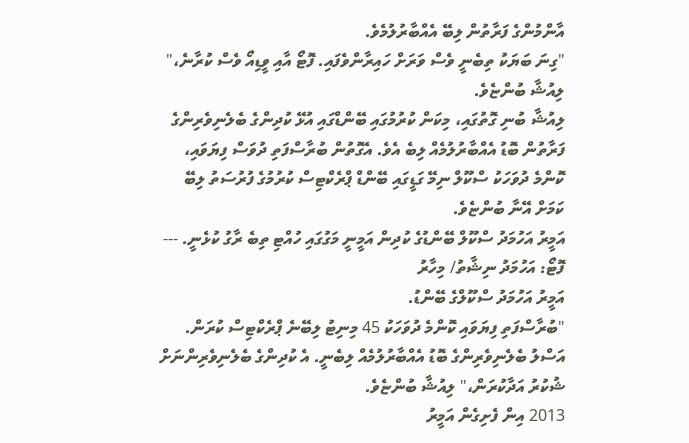އާންމުންގެ ފަރާތުން ލިބޭ އެއްބާރުލުމެވެ.
"ގިނަ ބަޔަކު ތިބެނީ ވެސް ވަރަށް ހައިރާންވެފައި. ފޮޓޯ އާއި ވީޑިއޯ ވެސް ކުރާނެ،" ލިއުޝާ ބުންޏެވެ.
ލިއުޝާ ބުނި ގޮތުގައި، މިކަން ކުރުމުގައި ބޭންޑްގައި އުޅޭ ކުދިންގެ ބެލެނިވެރިންގެ ފަރާތުން ބޮޑު އެއްބާރުލުމެއް ލިބެ އެވެ. އެގޮތުން ބުރާސްފަތި ދުވަސް ފިޔަވައި، ކޮންމެ ދުވަހަކު ސްކޫލް ނިމޭ ގަޑީގައި ބޭންޑް ޕްރެކްޓިސް ކުރުމުގެ ފުރުސަތު ލިބޭ ކަމަށް އޭނާ ބުންޏެވެ.
އަމީރު އަހުމަދު ސްކޫލް ބޭންޑުގެ ކުދިން އަމީނީ މަގުގައި ހުއްޓި ތިބެ ރާގު ކުޅެނީ. --- ފޮޓޯ: އަހުމަދު ނިޝާތު/ މިހާރު
އަމީރު އަހުމަދު ސްކޫލްގެ ބޭންޑު.
"ބުރާސްފަތި ފިޔަވައި ކޮންމެ ދުވަހަކު 45 މިނިޓު ލިބޭނެ ޕްރެކްޓިސް ކުރަން. އަސްލު ބެލެނިވެރިންގެ ބޮޑު އެއްބާރުލުމެއް ލިބެނީ. އެ ކުދިންގެ ބެލެނިވެރިންނަށް ޝުކުރު އަދާކުރަން،" ލިއުޝާ ބުންޏެވެ.
2013 އިން ފެށިގެން އަމީރު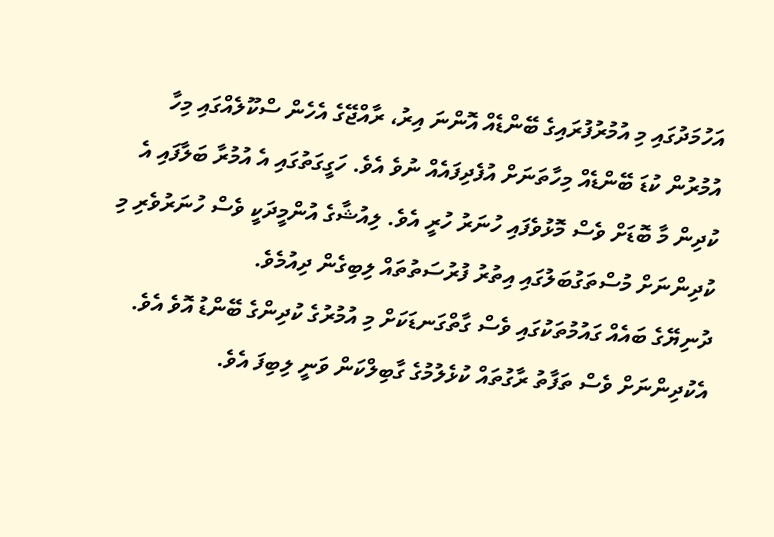އަހުމަދުގައި މި އުމުރުފުރައިގެ ބޭންޑެއް އޮންނަ އިރު، ރާއްޖޭގެ އެހެން ސްކޫލެއްގައި މިހާ އުމުރުން ކުޑަ ބޭންޑެއް މިހާތަނަށް އުފެދިފައެއް ނުވެ އެވެ. ހަގީގަތުގައި އެ އުމުރާ ބަލާފައި އެ ކުދިން މާ ބޮޑަށް ވެސް މޮޅުވެފައި ހުނަރު ހުރީ އެވެ. ލިއުޝާގެ އުންމީދަކީ ވެސް ހުނަރުވެރި މި ކުދިންނަށް މުސްތަގުބަލުގައި އިތުރު ފުރުސަތުތައް ލިބިގެން ދިއުމެވެ.
ދުނިޔޭގެ ބައެއް ގައުމުތަކުގައި ވެސް ގާތްގަނޑަކަށް މި އުމުރުގެ ކުދިންގެ ބޭންޑު އޮވެ އެވެ. އެކުދިންނަށް ވެސް ތަފާތު ރާގުތައް ކުޅެލުމުގެ ގާބިލްކަން ވަނީ ލިބިފަ އެވެ.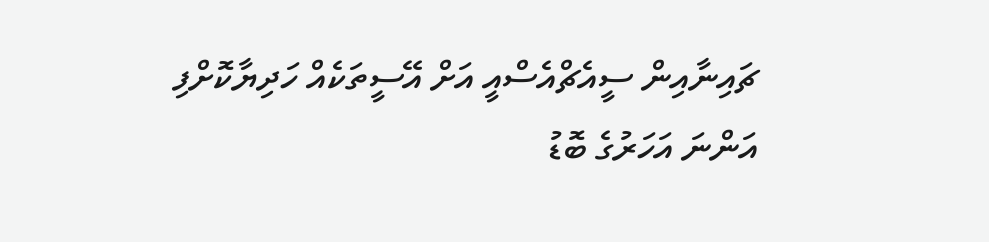ޗައިނާއިން ސީއެޗްއެސްއީ އަށް އޭސީތަކެއް ހަދިޔާކޮށްފި
އަންނަ އަހަރުގެ ބޮޑު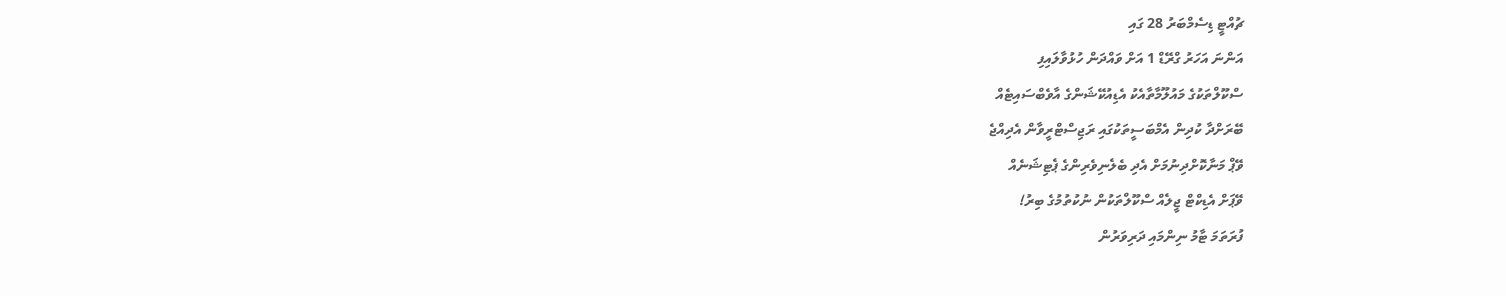ޗުއްޓީ ޑިސެމްބަރު 28 ގައި
އަންނަ އަހަރު ގްރޭޑް 1 އަށް ވައްދަން ހުޅުވާލައިފި
ސްކޫލްތަކުގެ މައުލޫމާތާއެކު އެޑިއުކޭޝަންގެ އާވެބްސައިޓެއް
ބޭރަށްދާ ކުދިން އެމްބަސީތަކުގައި ރަޖިސްޓްރީވާން އެދިއްޖެ
ވޭޕް މަނާކޮށްދިނުމަށް އެދި ބެލެނިވެރިންގެ ޕެޓިޝަނެއް
ވޭޕަށް އެޑިކްޓް ޖީލެއް ސްކޫލްތަކުން ނުކުތުމުގެ ބިރު!
ފުރަތަމަ ޓާމު ނިންމައި ދަރިވަރުން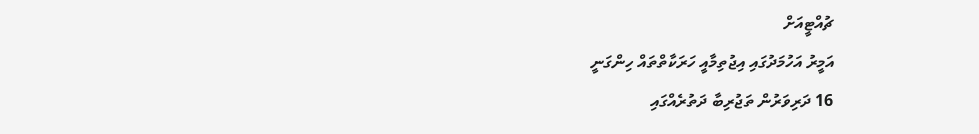ޗުއްޓީއަށް
އަމީރު އަހުމަދުގައި އިޖުތިމާއީ ހަރަކާތްތައް ހިންގަނީ
16 ދަރިވަރުން ތަޖުރިބާ ދަތުރެއްގައި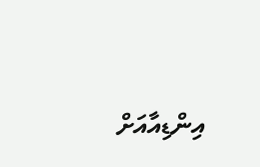އިންޑިއާއަށް